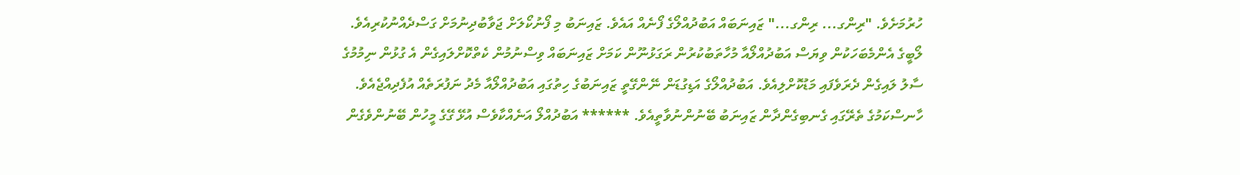ހުރުމަށެވެ. "ރިންގ... ރިންގ..." ޒައިނަބައް އަބުދުއްލޯގެ ފޯނެއް އައެވެ. ޒައިނަބު މި ފޯނުކޯލަށް ޖަވާބުދިނުމަށް ގަސްދެއްނުކުރިއެވެ. ލޯބީގެ އެންމެބަހަކުން ވިޔަސް އަބުދުއްލޯއާ މުހާތަބުކުރުން ރަގަޅުނޫން ކަމަށް ޒައިނަބައް ވިސްނުމުން ކެތްކޮށްލައިގެން އެ ގުޅުން ނިމުމުގެ ސާލު ލައިގެން ދެރަވެފައި މަޑުކޮށްލިއެވެ. އަބުދުއްލޯގެ އަޑިގުޑަން ނޭންގޭތީ ޒައިނަބުގެ ހިތުގައި އަބުދުއްލޯއާ މެދު ނަފުރަތެއް އުފެދިއްޖެއެވެ. ހާނސްކަމުގެ ތެރޭގައި ގެނބިގެންދާން ޒައިނަބު ބޭނުންނުވާތީއެވެ. ****** އަބުދުއްލޯ އަނެއްކާވެސް އުޅޭ ގޭގެ މީހުން ބޭނުންވެގެން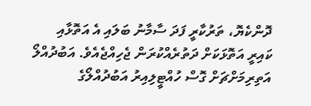ދޮންކެޔޮ، ތަރުކާރީ ފަދަ ސާމާނު ބަލައި އެ އަތޮޅާއި ކައިރީ އަތޮޅަކަށް ދަތުރެއްކުރަން ޖެހިއްޖެއެވެ. އަބުދުއްލޯ އަތިރިމަށްޗަށް ގޮސް ހުއްޓީލިއިރު އަބުދުއްލޯގެ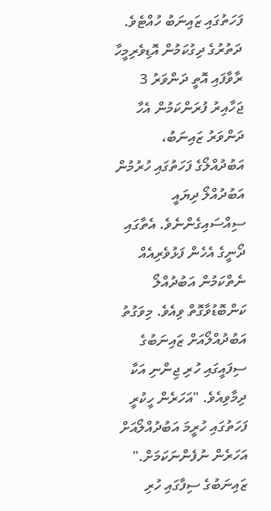ފަހަތުގައި ޒައިނަބު ހުއްޓެވެ. ދަތުރުގެ ދިގުކަމުން އޮޑިވެރިމީހާ ރާވާފައި އޮތީ ދަންވަރު 3 ޖަހާއިރު ފުރަންކަމުން އެހާ ދަންވަރު ޒައިނަބު، އަބުދުއްލޯގެ ފަހަތުގައި ހުރުމުން އަބުދުއްލޯ ދިޔައީ ސިއްސައިގެންނެވެ. އެތާގައި ދޯނީގެ އެހެން ފަޅުވެރިއެއް ނެތްކަމުން އަބުދުއްލޯ ކަންބޮޑުވާގޮތް ވިއެވެ. މިވަގުތު އަބުދުއްލޯއަށް ޒައިނަބުގެ ސިފައީގައި ހުރި ޖިންނި އަކާ ދިމާވިއެވެ. "އަހަރެން ހީކުރީ ފަހަތުގައި ހުރީމަ އަބުދުއްލޯއަށް އަހަރެން ނުފެންނަކަމަށް." ޒައިނަބުގެ ސިފާގައި ހުރި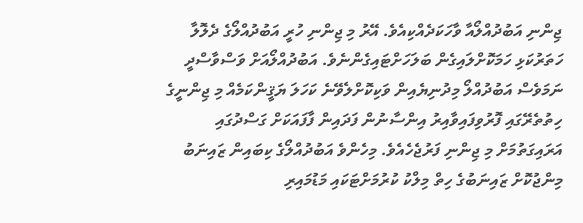ޖިންނި އަބުދުއްލޯއާ ވާހަކަދެއްކިއެވެ. އޭރު މި ޖިންނި ހުރީ އަބުދުއްލޯގެ ދެލޮލާ ހަތަރުކަޅި ހަމަކޮށްލައިގެން ބަލަހަށްޓައިގެންނެވެ. އަބުދުއްލޯއަށް ވަސްވާސްދީ ނަމަވެސް އަބުދުއްލޯ މިދުނިޔެއިން ވަކިކޮށްލެވޭނެ ކަހަލަ ޔަޤީންކަމެއް މި ޖިންނީގެ ހިތުތެރޭގައި ފޮރުވިފައިވާއިރު އިންސާނުން ފަދައިން ފާފައަކަށް ގަސްދުގައި އަރައިގަތުމަށް މި ޖިންނި ފަރުޖެހެއެވެ. މިހެންވެ އަބުދުއްލޯގެ ކިބައިން ޒައިނަބު މިންޖުކޮށް ޒައިނަބުގެ ހިތް މިލްކު ކުރުމަށްޓަކައި މަޑުމައިރި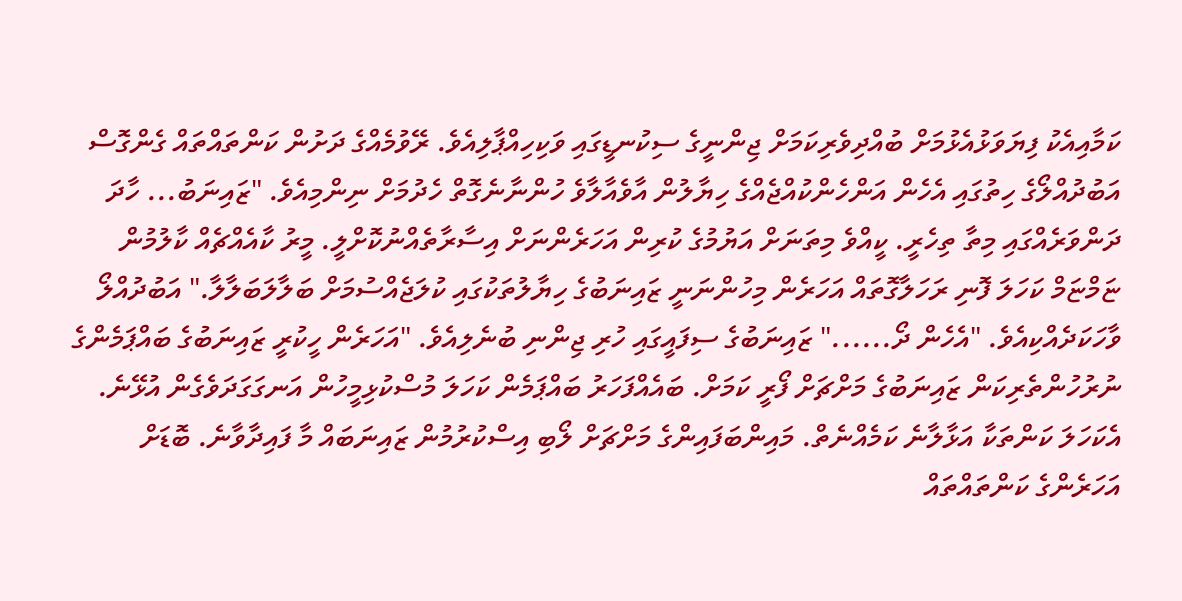ކަމާއިއެކު ފިޔަވަޅުއެޅުމަށް ބުއްދިވެރިކަމަށް ޖިންނީގެ ސިކުނޑީގައި ވަކިހިއްޕާލިއެވެ. ރޭވުމެއްގެ ދަށުން ކަންތައްތައް ގެންގޮސް އަބުދުއްލޯގެ ހިތުގައި އެހެން އަންހެންކުއްޖެއްގެ ހިޔާލުން އާވެއާލާވެ ހުންނާނެގޮތް ހެދުމަށް ނިންމިއެވެ. "ޒައިނަބު... ހާދަ ދަންވަރެއްގައި މިތާ ތިހެރީ. ކީއްވެ މިތަނަށް އަޔުމުގެ ކުރިން އަހަރެންނަށް އިސާރާތެއްނުކޮށްލީ. މީރު ކާއެއްޗެއް ކާލުމުން ޏަމްޏަމް ކަހަލަ ފޮނި ރަހަލާގޮތައް އަހަރެން މިހުންނަނީ ޒައިނަބުގެ ހިޔާލުތަކުގައި ކުލަޖެއްސުމަށް ބަލާލަބަލާލާ." އަބުދުއްލޯ ވާހަކަދެއްކިއެވެ. "އެހެން ދޯ......" ޒައިނަބުގެ ސިފައީގައި ހުރި ޖިންނި ބުނެލިއެވެ. "އަހަރެން ހީކުރީ ޒައިނަބުގެ ބައްޕަމެންގެ ނުރުހުންތެރިކަން ޒައިނަބުގެ މަށްޗަށް ފޯރީ ކަމަށް. ބައެއްފަހަރު ބައްޕަމެން ކަހަލަ މުސްކުޅިމީހުން އަނގަގަދަވެގެން އުޅޭނެ. އެކަހަލަ ކަންތަކާ އަޅާލާނެ ކަމެއްނެތް. މައިންބަފައިންގެ މަށްޗަށް ލޯބި އިސްކުރުމުން ޒައިނަބައް މާ ފައިދާވާނެ. ބޮޑަށް އަހަރެންގެ ކަންތައްތައް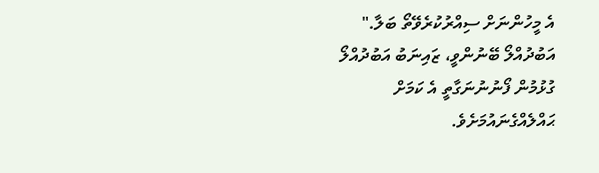އެ މީހުންނަށް ސިއްރުކުރެވޭތޯ ބަލާ." އަބުދުއްލޯ ބޭނުންވީ، ޒައިނަބު އަބުދުއްލޯ ގުޅުމުން ފޯނުނުނަގާތީ އެ ކަމަށް ޙައްލެއްގެނައުމަށެވެ.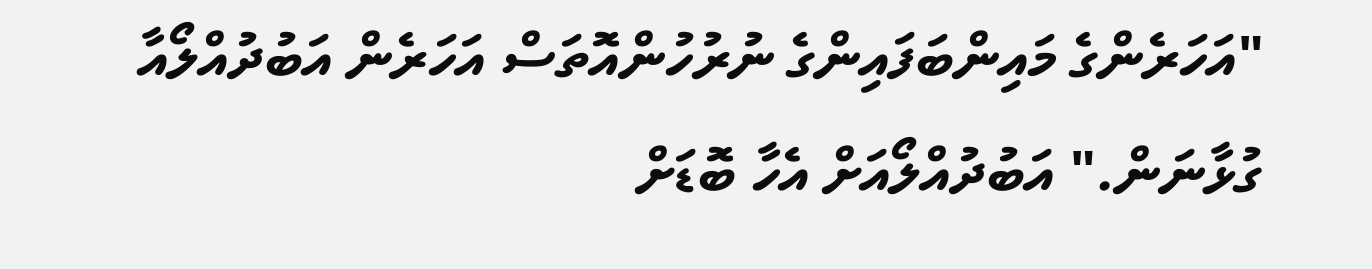"އަހަރެންގެ މައިންބަފައިންގެ ނުރުހުންއޮތަސް އަހަރެން އަބުދުއްލޯއާ ގުޅާނަން." އަބުދުއްލޯއަށް އެހާ ބޮޑަށް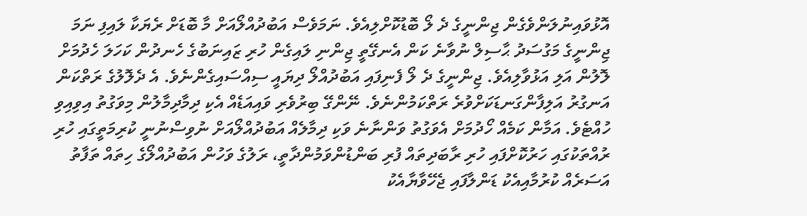އޮޅުވައިނުލަންވެގެން ޖިންނީގެ ދެ ލޯ ބޮޑުކޮށްލިއެވެ. ނަމަވެސް އަބުދުއްލޯއަށް މާ ބޮޑަށް ރެޔަކާ ލައިފި ނަމަ ޖިންނީގެ މަގުސަދު ޙާސިލް ނުވާނެ ކަން އެނގޭތީ ޖިންނި ލައިގެން ހުރި ޒައިނަބުގެ ހެނދުން ކަހަލަ ހެދުމަށް ލޮލުން އަލި އަޅުވާލިއެވެ. ޖިންނީގެ ދެ ލޯ ފެނިފައި އަބުދުއްލޯ ދިޔައީ ސިއްސައިގެންނެވެ. އެ ދެލޮލުގެ ރަތްކަން އަނގުރު އަލިފާންގަނޑަކަށްވުރެ ރަތްކަމުންނެވެ. ނޭންގޭ ބިރުވެރި ވައިއަޑެއް އެކި ދިމާދިމާލުން މިވަގުތު އިވިއިވި ހުއްޓެވެ. އަމާން ކަމެއް ހޯދުމަށް އެވަގުތު ވަންނާނެ ވަކި ދިމާލެއް އަބުދުއްލޯއަށް ނުވިސްނުނީ ކުރިމަތީގައި ހުރި ރުއްތަކުގައި ހަރުކޮށްފައި ހުރި ރާބަދިތައް ފުރި ބަންޑުންވަމުންދާތީ، ރަލުގެ ވަހުން އަބުދުއްލޯގެ ހިތައް ތަފާތު އަސަރެއް ކުރުމާއިއެކު ޑަންލާފައި ޖެހޭވާޔާއެކު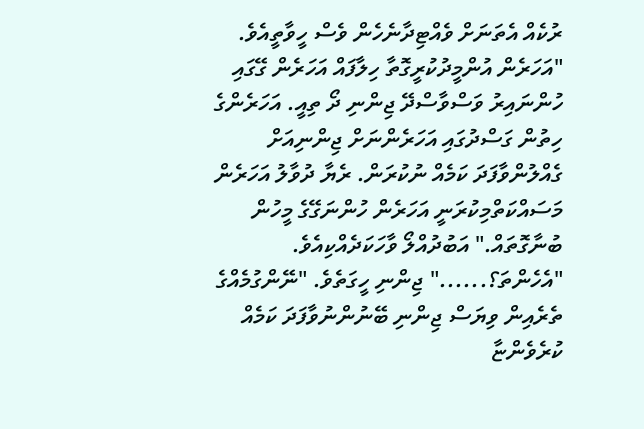ރުކެއް އެތަނަށް ވެއްޓިދާނެހެން ވެސް ހީވާތީއެވެ. "އަހަރެން އުންމީދުކުރީގޮތާ ހިލާފައް އަހަރެން ގޭގައި ހުންނައިރު ވަސްވާސްދޭ ޖިންނި ދޯ ތިއީ. އަހަރެންގެ ހިތުން ގަސްދުގައި އަހަރެންނަށް ޖިންނިއަށް ގެއްލުންވާފަދަ ކަމެއް ނުކުރަން. ރެޔާ ދުވާލު އަހަރެން މަސައްކަތްމިކުރަނީ އަހަރެން ހުންނަގޭގެ މީހުން ބުނާގޮތައް." އަބުދުއްލޯ ވާހަކަދެއްކިއެވެ. "އެހެންތަ؟......" ޖިންނި ހީގަތެވެ. "ނޭންގުމެއްގެ ތެރެއިން ވިޔަސް ޖިންނި ބޭނުންނުވާފަދަ ކަމެއް ކުރެވެންޏާ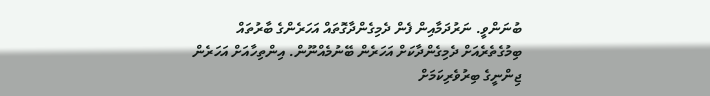ބުނަންވީ. ނަރުދަމާއިން ފެން ދެމިގެންދާގޮތައް އަހަރެންގެ ބާރުތައް ބިމުގެތެރެއަށް ދެމިގެންދާކަށް އަހަރެން ބޭނުމެއްނޫން. އިންތިހާއަށް އަހަރެން ޖިންނީގެ ބިރުވެރިކަމަށް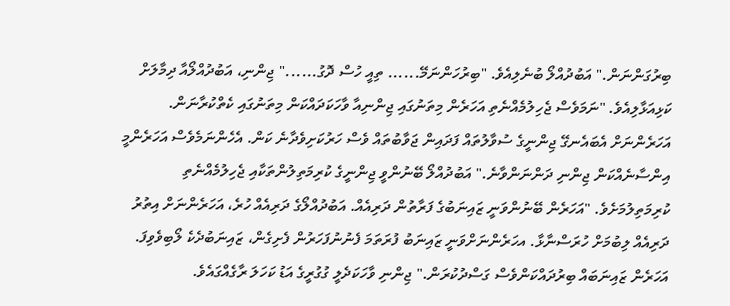ބިރުގަންނަން." އަބުދުއްލޯ ބުނެލިއެވެ. "ބިރުހަންނަމޭ...... ތިއީ ހުސް ދޮގު......" ޖިންނި، އަބުދުއްލޯއާ ދިމާލަށް ކަޅިއަޅާލިއެވެ. "ނަމަވެސް ޖެހިލުމެއްނެތި އަހަރެން މިތަނުގައި ޖިންނިއާ ވާހަކަދައްކަން މިތަނުގައި ކެތްކުރާނަން. އަހަރެންނަށް އެބައެނގޭ ޖިންނީގެ ސުވާލުތައް ފަދައިން ޖަވާބުތައް ވެސް ހަރުކަށިވެދާނެ ކަން. އެހެންނަމެވެސް އަހަރެންމީ އިންސާނެއްކަން ޖިންނި ދަންނަންވާނެ." އަބުދުއްލޯ ބޭނުންވީ ޖިންނީގެ ކުރިމަތިލުންތަކާއި ޖެހިލުމެއްނެތި ކުރިމަތިލުމަށެވެ. "އަހަރެން ބޭނުންވަނީ ޒައިނަބުގެ ފަރާތުން ދަރިއެއް. އަބުދުއްލޯގެ ދަރިއެއް ހުރެ، އަހަރެންނަށް އިތުރު ދަރިއެއް ލިބުމަށް ހުރަސްނާޅާ. އހަރެންނަށްވަނީ ޒައިނަބު ފުރަތަމަ ފެނުނުފަހަރުން ފެށިގެން، ޒައިނަބުދެކެ ލޯބިވެވިފަ. އަހަރެން ޒައިނަބައް ބިރުދައްކަންވެސް ގަސްދުކުރަން." ޖިންނި ވާހަކަދެލީ ގުގުރީގެ އަޑު ކަހަލަ ރާގެއްގައެވެ.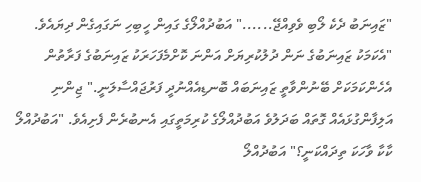"ޒައިނަބު ދެކެ ލޯބި ވެވިއްޖޭ......" އަބުދުއްލޯގެ ގައިން ހީބިހި ނަގައިގެން ދިޔައެވެ. "އެކަމަކު ޒައިނަބުގެ ނަން ދުލުކުރިޔަށް އަންނަ ކޮށްމެފަހަރަކު ޒައިނަބުގެ ފަރާތުން އެހެންކަމަކަށް ބޭނުންވާތީ ޒައިނަބައް ބޮނޑިއެއްނުދީ ފަރުޖައްސާލަނީ." ޖިންނި އަލިފާންގުޅައެއް ގޮތައް ބަދަލުވެ އަބުދުއްލޯގެ ކުރިމަތީގައި އެނބުރެން ފެށިއެވެ. "އަބުދުއްލޯ ކާކާ ވާހަކަ ތިދައްކަނީ؟" އަބުދުއްލޯ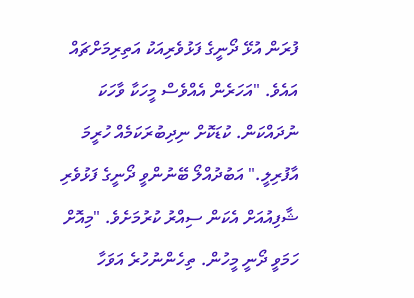ފުރަން އުޅޭ ދޯނީގެ ފަޅުވެރިއަކު އަތިރިމަށްޗައް އައެވެ. "އަހަރެން އެއްވެސް މީހަކާ ވާހަކަ ނުދައްކަން. ކުޑަކޮށް ނިދިބުރަކަމެއް ހުރީމަ އާފުރިލީ." އަބުދުއްލޯ ބޭނުންވީ ދޯނީގެ ފަޅުވެރި ޝާފިއުއަށް އެކަން ސިއްރު ކުރުމަށެވެ. "މިއޮށް ހަމަވީ ދޯނީ މީހުން. ތިހެންނުހުރެ އަވަހާ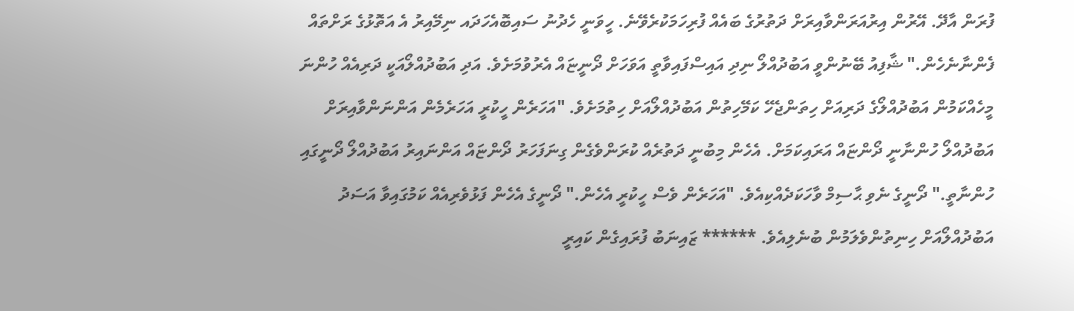ފުރަން އާދޭ. އޭރުން އިރުއަރަންވާއިރަށް ދަތުރުގެ ބައެއް ފުރިހަމަކުރެވޭނެ. ހީވަނީ ހެދުނު ސައިބޮއެހަދައ ނިމޭއިރު އެ އަތޮޅުގެ ރަށްތައް ފެންނާނެހެން." ޝާފިއު ބޭނުންވީ އަބުދުއްލޯ ނިދި އައިސްފައިވާތީ އަވަހަށް ދޯނީޏައް އެރުވުމަށެވެ. އަދި އަބުދުއްލޯއަކީ ދަރިއެއް ހުންނަ މީހެއްކަމުން އަބުދުއްލޯގެ ދަރިއަށް ހިތަންޖެހޭ ކަމޭހިތުން އަބުދުއްލޯއަށް ހިތުމަށެވެ. "އަހަރެން ހީކުރީ އަހަރެމެން އަންނަންވާއިރަށް އަބުދުއްލޯ ހުންނާނީ ދޯންޏައް އަރައިކަމަށް. އެހެން މިބުނީ ދަތުރެއް ކުރަންވެގެން ގިނަފަހަރު ދޯންޏައް އަންނައިރު އަބުދުއްލޯ ދޯނީގައި ހުންނާތީ." ދޯނީގެ ނެވި ޙާސިމް ވާހަކަދެއްކިއެވެ. "އަހަރެން ވެސް ހީކުރީ އެހެން." ދޯނީގެ އެހެން ފަޅުވެރިއެއް ކަމުގައިވާ އަސަދު އަބުދުއްލޯއަށް ހިނިތުންވެލަމުން ބުނެލިއެވެ. ****** ޒައިނަބު ފުރައިގެން ކައިރީ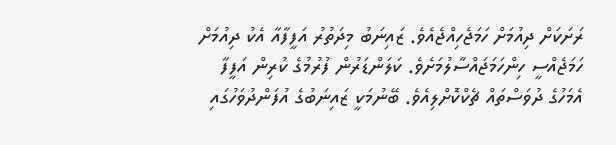ރަށަކަށް ދިއުމަށް ހަމަޖެހިއްޖެއެވެ. ޒައިނަބު މިދަތުރު އަފީފާއާ އެކު ދިއުމަށް ހަމަޖެއްސީ ހިންހަމަޖައްސާލުމަށެވެ. ކަލަންޑަރުން ފުރުމުގެ ކުރިން އަފީފާ އެމަހުގެ ދުވަސްތައް ޗެކްކޮށްލިއެވެ. ބޭނުމަކީ ޒައިނަބުގެ އުފަންދުވަހުގައި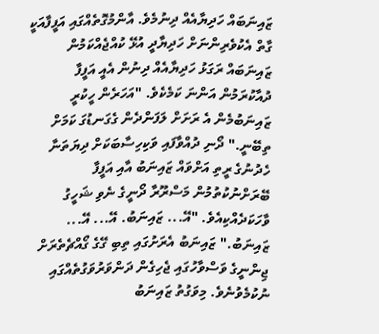ޒައިނަބައް ހަދިޔާއެއް ދިނުމެވެ. އާންމުގޮތެއްގައި އަފީފާއަކީ ގާތް އެކުވެރިންނަށް ހަދިޔާދީ އުޅޭ ކުއްޖެއްކަމުން ޒައިނަބައް ރަގަޅު ހަދިޔާއެއް ދިނުން އެއީ އަފީފާ ދުއާކުރަމުން އަންނަ ކަމެކެވެ. "އަހަރެން ހީކުރީ ޒައިނަބުމެން އެ ރަށަށް ލަފަންދެން ގެގަނޑުގަ ކަމަށް ތިބޭނީ." ދޯނި ދުއްވާފައި ވަކިހިސާބަކަށް ދިޔަތަނާ ހެދުނުގެ ރީތި އަށްވައް ޒައިނަބު އާއި އަފީފާ ބޭރަށްނުކުތުމުން މަސްރޫރާ ދޯނީގެ ނެވި ޝަހީގު ވާހަކަދެއްކިއެވެ. "އޭ... ޒައިނަބު. އޭ... އޭ... ޒައިނަބު." ޒައިނަބު އެރަށުގައި ތިބި ގޭގެ ގޯއްޗެތެރަށް ޖިންނީގެ ވަސްވާހުގައި ޖެހިގެން ދަންވަރުވަގުތެއްގައި ނުކުމެވުނެވެ. މިވަގުތު ޒައިނަބު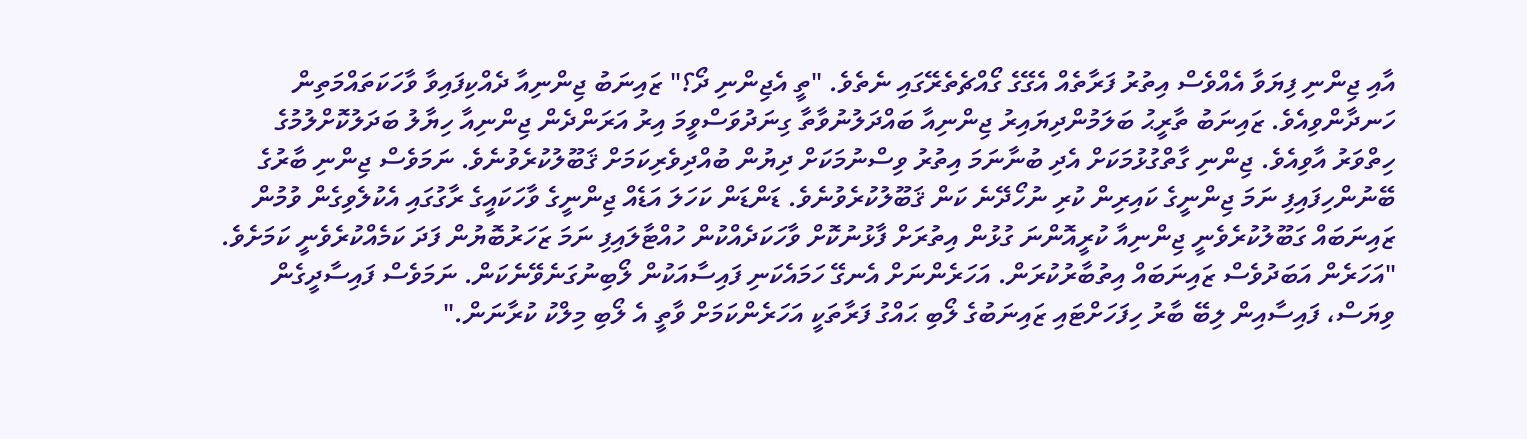އާއި ޖިންނި ފިޔަވާ އެއްވެސް އިތުރު ފަރާތެއް އެގޭގެ ގޯއްޗެތެރޭގައި ނެތެވެ. "ތީ އެޖިންނި ދޯ؟" ޒައިނަބު ޖިންނިއާ ދެއްކިފައިވާ ވާހަކަތައްމަތިން ހަނދާންވިއެވެ. ޒައިނަބު ތާރީޙު ބަލަމުންދިޔައިރު ޖިންނިއާ ބައްދަލުނުވާތާ ގިނަދުވަސްވީމަ އިރު އަރަންދެން ޖިންނިއާ ހިޔާލު ބަދަލުކޮށްލުމުގެ ހިތްވަރު އާވިއެވެ. ޖިންނި ގާތްގުޅުމަކަށް އެދި ބުނާނަމަ އިތުރު ވިސްނުމަކަށް ދިޔުން ބުއްދިވެރިކަމަށް ޤަބޫލުކުރެވުނެވެ. ނަމަވެސް ޖިންނި ބާރުގެ ބޭނުންހިފައިފި ނަމަ ޖިންނީގެ ކައިރިން ކުރި ނުހޯދޭނެ ކަން ޤަބޫލުކުރެވުނެވެ. ޑަންޑަން ކަހަލަ އަޑެއް ޖިންނީގެ ވާހަކައީގެ ރާގުގައި އެކުލެވިގެން ވުމުން ޒައިނަބައް ގަބޫލުކުރެވެނީ ޖިންނިއާ ކުރީއޮންނަ ގުޅުން އިތުރަށް ފާޅުނުކޮށް ވާހަކަދެއްކުން ހުއްޓާލައިފި ނަމަ ޒަހަރުބޮޔުން ފަދަ ކަމެއްކުރެވެނީ ކަމަށެވެ. "އަހަރެން އަބަދުވެސް ޒައިނަބައް އިތުބާރުކުރަން. އަހަރެންނަށް އެނގޭ ހަމައެކަނި ފައިސާއަކުން ލޯބިނުގަނެވޭނެކަން. ނަމަވެސް ފައިސާދީގެން ވިޔަސް، ފައިސާއިން ލިބޭ ބާރު ހިފަހަށްޓައި ޒައިނަބުގެ ލޯބި ޙައްގު ފަރާތަކީ އަހަރެންކަމަށް ވާތީ އެ ލޯބި މިލްކު ކުރާނަން."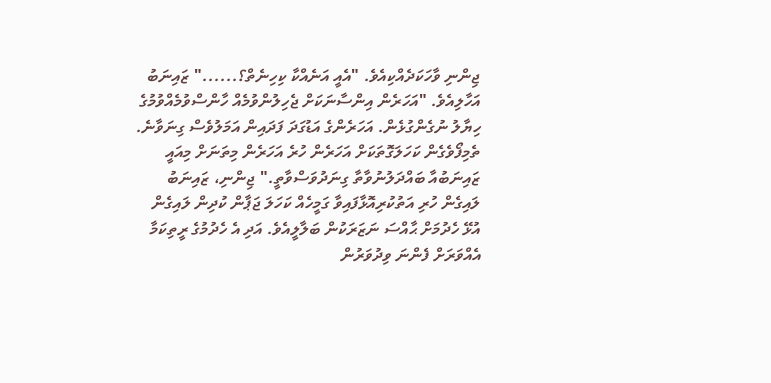ޖިންނި ވާހަކަދެއްކިއެވެ. "އެއީ އަނެއްކާ ކިހިނެތް؟......" ޒައިނަބު އަހާލިއެވެ. "އަހަރެން އިންސާނަކަށް ޖެހިލުންވުމެއް ހާންސްވުމެއްވުމުގެ ހިޔާލު ނުގެންގުޅެން. އަހަރެންގެ އަޑުގަދަ ފަދައިން އަމަލުވެސް ގިނަވާނެ. ތެމިފޯވެގެން ކަހަލަގޮތަކަށް އަހަރެން ހުރެ އަހަރެން މިތަނަށް މިއައީ ޒައިނަބުއާ ބައްދަލުނުވާތާ ގިނަދުވަސްވާތީ." ޖިންނި، ޒައިނަބު ލައިގެން ހުރި އަތުކުރިއޮޅާފައިވާ ގަމީހެއް ކަހަލަ ޖަޕާން ކުދިން ލައިގެން އުޅޭ ހެދުމަށް ޙާއްސަ ނަޒަރަކުން ބަލާލީއެވެ. އަދި އެ ހެދުމުގެ ރީތިކަމާ އެއްވަރަށް ފެންނަ ވިދުވަރުން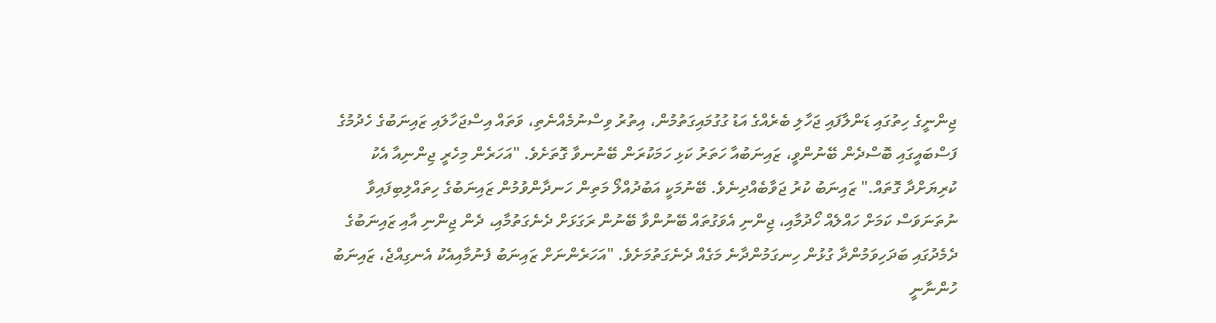ޖިންނީގެ ހިތުގައި ޑަންލާފައި ޖަހާލި ބެރެއްގެ އަޑު ގުގުމައިގަތުމުން، އިތުރު ވިސްނުމެއްނެތި، ވަތައް އިސްޖަހާލައި ޒައިނަބުގެ ހެދުމުގެ ފަސްބައީގައި ބޮސްދެން ބޭނުންވީ، ޒައިނަބުއާ ހަތަރު ކަޅި ހަމަކުރަން ބޭނުނވާ ގޮތަށެވެ. "އަހަރެން މިހެރީ ޖިންނިއާ އެކު ކުރިޔަށްދާ ގޮތައް." ޒައިނަބު ކުރު ޖަވާބެއްދިނެވެ. ބޭނުމަކީ އަބުދުއްލޯ މަތިން ހަނދާންވުމުން ޒައިނަބުގެ ހިތައްލިބިފައިވާ ނުތަނަވަސް ކަމަށް ހައްލެއް ހޯދުމާއި، ޖިންނި އެވަގުތައް ބޭނުންވާ ބޭނުން ރަގަޅަށް ދެނެގަތުމާއި، ދެން ޖިންނި އާއި ޒައިނަބުގެ ދެމެދުގައި ބަދަހިވަމުންދާ ގުޅުން ހިނގަމުންދާނެ މަގެއް ދެނެގަތުމަށެވެ. "އަހަރެންނަށް ޒައިނަބު ފެނުމާއިއެކު އެނގިއްޖެ، ޒައިނަބު ހުންނާނީ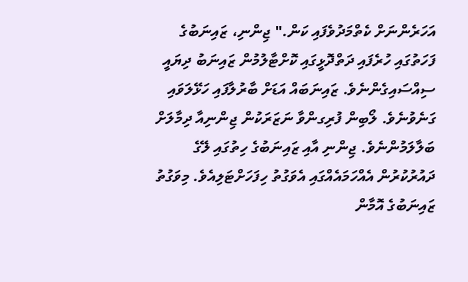އަހަރެންނަށް ކެތްމަދުވެފައި ކަން." ޖިންނި، ޒައިނަބުގެ ފަހަތުގައި ހުރެފައި ދަތްދޮޅީގައި ކޮށްޓާލުމުން ޒައިނަބު ދިޔައީ ސިއްސައިގެންނެވެ. ޒައިނަބައް އަޑަށް ބާރުލާފައި ހަޅޭލަވައި ގަނެވުނެވެ. ލޯބިން ފުރިގންވާ ނަޒަރަކުން ޖިންނިއާ ދިމާލަށް ބަލާލަމުންނެވެ. ޖިންނި އާއި ޒައިނަބުގެ ހިތުގައި ލޭގެ ދައުރުކުރުން އެއްހަމައެއްގައި އެވަގުތު ހިފަހަށްޓަލިއެވެ. މިވަގުތު ޒައިނަބުގެ އޮމާން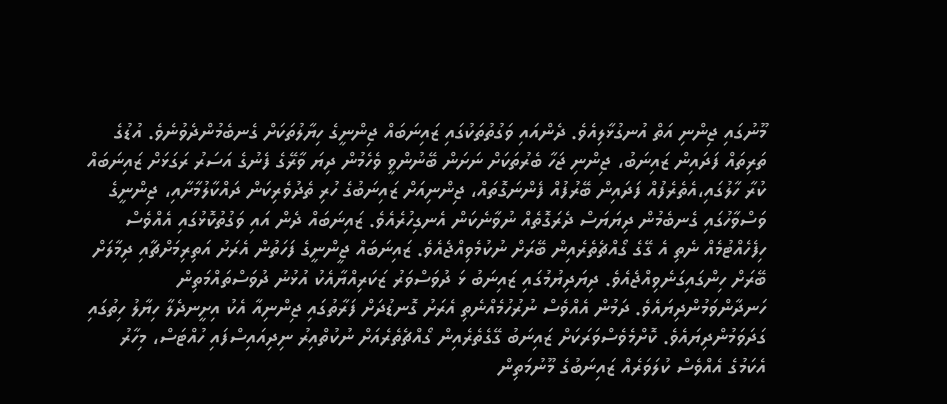މޫނުގައި ޖިންނި އަތް އުނގުޅާލިއެވެ. ދެންއައި ވަގުތުތަކުގައި ޒައިނަބައް ޖިންނީގެ ހިޔާލުތަކަށް ގެނބެމުންދެވުނެވެ. އުޑުގެ ތަރިތައް ފަދައިން ޒައިނަބު، ޖިންނި ޖަހާ ބެރުތަކަށް ނަށަން ބޭނުންވީ ވެހެމުން ދިޔަ ވާރޭގެ ފެނުގެ އަސަރު ރަގަޅަށް ޒައިނަބައް ކުރާ ހާލުގައި،އެތެރެފުއް ފަދައިން ބޭރުފުއް ފެންނަގޮތައް، ޖިންނިއަށް ޒައިނަބުގެ ހުރި ތެދުވެރިކަން ދައްކާލުމާށާއި، ޖިންނީގެ ވަސްވާހުގައި ގެނބެމުން ދިޔަޔަސް ދެރަގޮތެއް ނުވާނެކަން އެނގިހުރެއެވެ. ޒައިނަބައް ދެން އައި ވަގުތުކޮޅުގައި އެއްވެސް ހިފެހެއްޓުމެއް ނެތި އެ ގޭގެ ގޯއްޗެތެރެއިން ބޭރަށް ނުކުމެވިއްޖެއެވެ. ޒައިނަބައް ޖީންނީގެ ފަހަތުން އެރަށު އަތިރިމަށްޗާއި ދިމާލަށް ބޭރަށް ހިންގައިގަނެވިއްޖެއެވެ. ދިޔަދިޔުމުގައި ޒައިނަބު ޅަ ދުވަސްވަރު ޒަކަރިއްޔާއެކު އުޅުނު ދުވަސްތައްމަތިން ހަނދާންވަމުންދިޔައެވެ. ދަމުން އެއްވެސް ނުރުހުމެއްނެތި އެރަށު ގޮނޑުދަށް ފަރާތުގައި ޖިންނިއާ އެކު އިށީނދެލާ ހިޔާލު ހިތުގައި ގަދަވަމުންދިޔައެވެ. ކޮށްމެވެސްވަރަކަށް ޒައިނަބު ގޭގެތެރެއިން ގޯއްޗެތެރެއަށް ނުކުތްއިރު ނިދިއައިސްފައި ހުއްޓަސް، މިހާރު އެކަމުގެ އެއްވެސް ކުލަވަރެއް ޒައިނަބުގެ މޫނުމަތިން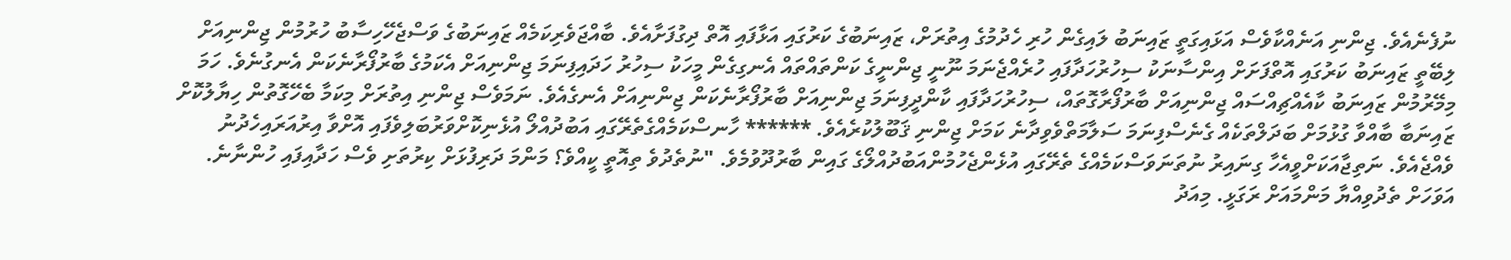ނުފެނެއެވެ. ޖިންނި އަނެއްކާވެސް އަޅައިގަތީ ޒައިނަބު ލައިގެން ހުރި ހެދުމުގެ އިތުރަށް، ޒައިނަބުގެ ކަރުގައި އަޅާފައި އޮތް ދިގުފަށާއެވެ. ބާއްޖަވެރިކަމެއް ޒައިނަބުގެ ވަސްޖެހޭހިސާބު ހުރުމުން ޖިންނިއަށް ލިބޭތީ ޒައިނަބު ކަރުގައި އޮތްފަށަށް އިންސާނަކު ސިހުރުހަދާފައި ހުރެއްޖެނަމަ ނޫނީ ޖިންނީގެ ކަންތައްތައް އެނގިގެން މީހަކު ސިހުރު ހަދައިފިނަމަ ޖިންނިއަށް އެކަމުގެ ބާރުފޯރާނެކަން އެނގުނެވެ. ހަމަ މިމޭރުމުން ޒައިނަބު ކާއެއްޗިއްސައް ޖިންނިއަށް ބާރުފޯރާގޮތައް، ސިހުރުހަދާފައި ކާންދީފިނަމަ ޖިންނިއަށް ބާރުފޯރާނެކަން ޖިންނިއަށް އެނގެއެވެ. ނަމަވެސް ޖިންނި އިތުރަށް މިކަމާ ބެހޭގޮތުން ހިޔާލުކޮށް ޒައިނަބާ ބާއްވާ ގުޅުމަށް ބަދަލްތަކެއް ގެނެސްފިނަމަ ސަލާމަތްވެވިދާނެ ކަމަށް ޖިންނި ޤަބޫލުކުރެއެވެ. ****** ހާނސްކަމެއްގެތެރޭގައި އަބުދުއްލޯ އުޅެނިކޮށްވަރުބަލިވެފައި އޮށްވާ އިރުއަރައިހެދުނު ވެއްޖެއެވެ. ނަތިޖާއަކަށްވީއެހާ ގިނައިރު ނުތަނަވަސްކަމެއްގެ ތެރޭގައި އުޅެންޖެހުމުންއަބުދުއްލޯގެ ގައިން ބާރުދޫވުމެވެ. "ނުތެދުވެ ތިއޮތީ ކީއްވެ؟ މަންމަ ދަރިފުޅަށް ކިރުތަށި ވެސް ހަދާއިފައި ހުންނާނެ. އަވަހަށް ތެދުވިއްޔާ މަންމައަށް ރަގަޅީ. މިއަދު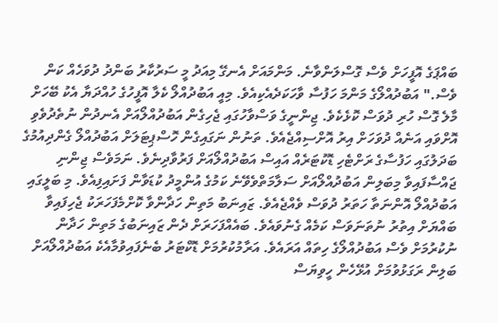ބައްޕަގެ އޮފީހަށް ވެސް ގޮސްލަންވާނެ. މަންމައަށް އެނގޭ މިއަދު މީ ސަރުކާރު ބަންދު ދުވަހެއް ކަން ވެސް." އަބުދުއްލޯގެ މަންމަ ހަފުސާ ވާހަކަދެއެކިއެވެ. މިއީ އަބުދުއްލޯ ކެލާ އޮފީހުގެ ހުއްދަޔާ އެކު ބޭހަށް މާލެ ގޮސް ހުރި ދުވަސް ކޮޅެކެވެ. ޖިންނީގެ ވަސްވާހުގައި ޖެހިގެން އަބުދުއްލޯއަށް އެނދުން ނުތެދުވެވި އޮށްވައި އަނެއް ދުވަހަށް އިރު އޮށްސިއްޖެއެވެ. ތަނުން ނަގައިގެން ހޮސްޕިޓަލަށް އަބުދުއްލޯ ގެންދިއުމުގެ ބަދަލުގައި ހަފުސާގެ ރަށްޓެހި ޑޮކުޓަރެއް އައިސް އަބުދުއްލޯއަށް ފަރުވާދިނެވެ. ނަމަވެސް ޖިންނި ޖައްސާފައިވާ މިބަލިން އަބުދުއްލޯއަށް ސަލާމަތްވެވޭނެ ކަމުގެ އުންމީދު ކުޑަވާން ފަށައިފިއެވެ. މި ބަލީގައި އަބުދުއްލޯ އޮންނަތާ ހަތަރު ދުވަސް ވެއްޖެއެވެ. ޒައިނަބު މަތިން ހަދާންވާ ކޮށްމެފަހަރަކު ޖެހިފައިވާ ބައްޔަށް އިތުރު ނުތަނަވަސް ކަމެއް ގެނުވައެވެ. ބައެއްފަހަރަށް ދެން ޒައިނަބުގެ މަތިން ހަދާން ނުކުރުމަށް ވެސް އަބުދުއްލޯގެ ހިތައް އަރައެވެ. އަރާމުކުރުމަށް ޑޮކްޓަރު ބެނެފައިވުމާއެކެ އަބުދުއްލޯއަށް ބަލިން ރަގަޅުވުމަށް އުޅޭހެން ހީވިޔަސް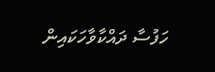ހަފުސާ ދައްކާވާހަކައިން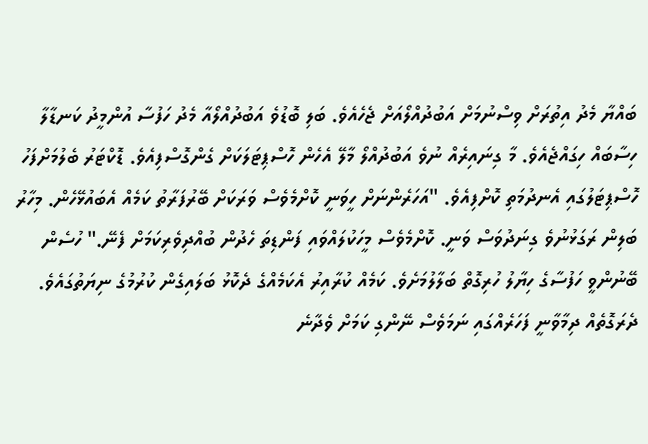ބައްޔާ މެދު އިތުރަށް ވިސްނުމަށް އަބުދުއްލޯއަށް ޖެހެއެވެ. ބަލި ބޮޑުވެ އަބުދުއްލޯއާ މެދު ހަފުސާ އުންމީދު ކަނޑާލާ ހިސާބައް ހިގައްޖެއެވެ. މާ ގިނައިރެއް ނުވެ އަބުދުއްލޯ މާލޭ އެހެން ހޮސްޕިޓަލަކަށް ގެންގޮސްފިއެވެ. ޑޮކްޓަރު ބެލުމަށްފަހު ހޮސްޕިޓަލުގައި އެނދުމަތި ކޮށްފިއެވެ. "އަހަރެންނަށް ހީވަނީ ކޮށްމެވެސް ވަރަކަށް ބޭރުފަރާތު ކަމެއް އެބައުޅޭހެން. މިހާރު ބަލިން ރަގަޅުނުވެ ގިނަދުވަސް ވަނީ. ކޮށްމެވެސް މީހަކުލައްވައި ފަންޑިތަ ހެދުން ބުއްދިވެރިކަމަށް ފެނޭ." ހުސެން ބޭނުންވީ ހަފުސާގެ ހިޔާލު ހުރިގޮތް ބަލާލުމަށެވެ. ކަމެއް ކުރާއިރު އެކަމެއްގެ ދެކޮޅު ބަލައިގެން ކުރުމުގެ ނިޔަތުގައެވެ. ދެރަގޮތެއް ދިމާވާނީ ފަހަރެއްގައި ނަމަވެސް ނޭންގި ކަމަށް ވެދާނެ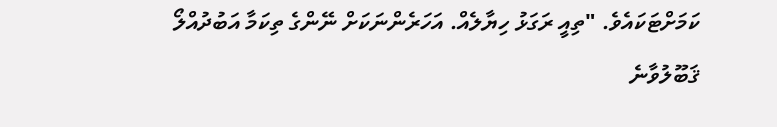ކަމަށްޓަކައެވެ. "ތިއީ ރަގަޅު ހިޔާލެއް. އަހަރެންނަކަށް ނޭންގެ ތިކަމާ އަބުދުއްލޯ ޤަބޫލުވާނެ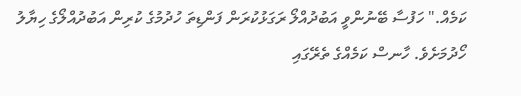ކަމެއް." ހަފުސާ ބޭނުންވީ އަބުދުއްލޯ ރަގަޅުކުރަން ފަންޑިތަ ހުދުމުގެ ކުރިން އަބުދުއްލޯގެ ހިޔާލު ހޯދުމަށެވެ. ހާނސް ކަމެއްގެ ތެރޭގައި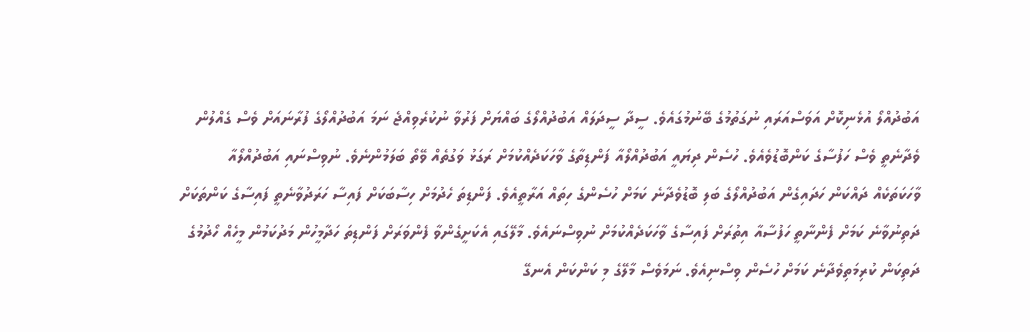އަބުދުއްލޯ އުޅެނިކޮށް އަވަސްއަރައި ނުގަތުމުގެ ބޭނުމުގައެވެ. ސީދާ ސީދަލައް އަބުދުއްލޯގެ ބައްޔަށް ފަރުވާ ނުކުރެވިއްޖެ ނަމަ އަބުދުއްލޯގެ ފުރާނައަށް ވެސް ގެއްލުން ވެދާނެތީ ވެސް ހަފުސާގެ ކަންބޮޑުވެއެވެ. ހުސެން ދިޔައީ އަބުދުއްލޯއާ ފަންޑިތާގެ ވާހަކަދެއްކުމަށް ރަގަޅު ވަގުތެއް ވޭތޯ ބަލަމުންނެވެ. ނުވިސްނައި އަބުދުއްލޯއާ ވާހަކަތަކެއް ދައްކަން ހަދައިގެން އަބުދުއްލޯގެ ބަލި ބޮޑުވެދާނެ ކަމަށް ހުސެންގެ ހިތައް އަރާތީއެވެ. ފަންޑިތަ ހެދުމަށް ހިސާބަކަށް ފައިސާ ހަރަދުވާނެތީ ފައިސާގެ ކަންތަކަށް ދަތިނުވާނެ ކަމަށް ފެންނާތީ ހަފުސާއާ އިތުރަށް ފައިސާގެ ވާހަކަދެއްކުމަށް ނުވިސްނައެވެ. މާލޭގައި އެކަށީގެންވާ ފެންވަރަށް ފަންޑިތަ ހަދާމީހުން މަދުކަމުން މީހެއް ހޯދުމުގެ ދަތިކަން ކުރިމަތިވެދާނެ ކަމަށް ހުސެން ވިސްނިއެވެ. ނަމަވެސް މާލޭގެ މި ކަންކަން އެނގޭ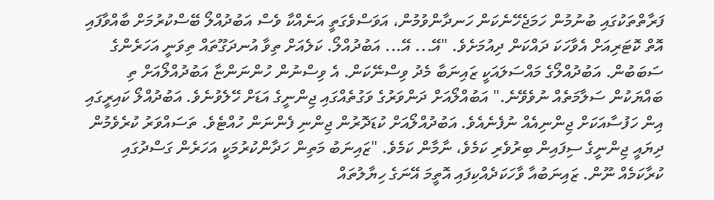ފަރާތްތަކުގައި ބުނުމުން ހަމަޖެހޭނެކަން ހަނދާންވުމުން، އަވަސްވެގަތީ އަނެއްކާ ވެސް އަބުދުއްލޯ ބޭސްކުރުމަށް ބާއްވާފައި އޮތް ކޮޓަރިއަށް އެވާހަކަ ދައްކަން ދިއުމަށެވެ. "އޭ... އޭ... އަބުދުއްލޯ. ކަލެއަށް ތިވާ އުނދަގޫތައް ތިވަނީ އަހަރެންގެ ސަބަބުން. އަބުދުއްލޯގެ މައްސަލައަކީ ޒައިނަބާ މެދު ވިސްނޭކަން. އެ ވިސްނުން ހުންނަންޏާ އަބުދުއްލޯއަށް ތި ބައްޔަކުން ސަލާމަތެއް ނުވެވޭނެ." އަބުއްލޯއަށް ދަންވަރުގެ ވަގުތެއްގައި ޖިންނީގެ އަޑަށް ހޭލެވުނެވެ. އަބުދުއްލޯ ކައިރީގައި އިން ހަފުސާއަކަށް ޖިންނިއެއް ނުފެނެއެވެ. އަބުދުއްލޯއަށް ކުޑަދޮރުން ޖިންނި ފެންނަން ހުއްޓެވެ. ތަސައްވަރު ކުރެވެމުން ދިޔައީ ޖިންނީގެ ސިފައިން ބިރުވެރި ކަމެވެ، ނާމާން ކަމެވެ. "ޒައިނަބު މަތިން ހަދާންކުރުމަކީ އަހަރެން ގަސްދުގައި ކުރާކަމެއް ނޫން. ޒައިނަބުއާ ވާހަކަދެއްކިފައި އޮތީމަ އޭނަގެ ހިޔާލުތައް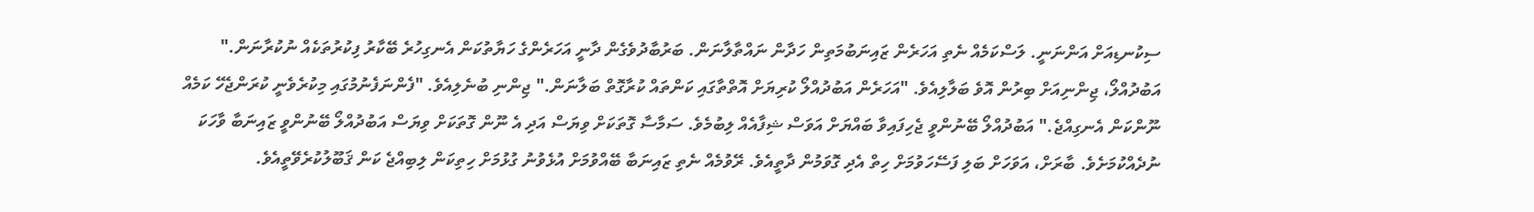ސިކުނޑިއަށް އަންނަނީ. ލަސްކަމެއް ނެތި އަހަރެން ޒައިނަބުމަތިން ހަދާން ނައްތާލާނަން. ބަރުބާދުވެގެން ދާނީ އަހަރެންގެ ހަޔާތުކަން އެނގިހުރެ ބޭކާރު ފިކުރުތަކެއް ނުކުރާނަން." އަބުދުއްލޯ، ޖިންނިއަށް ބިރުން އޮވެ ބަލާލިއެވެ. "އަހަރެން އަބުދުއްލޯ ކުރިޔަށް އޮތްތާގައި ކަންތައް ކުރާގޮތް ބަލާނަން." ޖިންނި ބުނެލިއެވެ. "ފެންނަފެނުމުގައި މިކުރެވެނީ ކުރަންޖެހޭ ކަމެއް ނޫންކަން އެނގިއްޖެ." އަބުދުއްލޯ ބޭނުންވީ ޖެހިފައިވާ ބައްޔަށް އަވަސް ޝިފާއެއް ލިބުމެވެ. ސަމާސާ ގޮތަކަށް ވިޔަސް އަދި އެ ނޫން ގޮތަކަށް ވިޔަސް އަބުދުއްލޯ ބޭނުންވީ ޒައިނަބާ ވާހަކަ ނުދެއްކުމަށެވެ. ބާރަށް، އަވަހަށް ބަލި ފަސޭހަވުމަށް ހިތް އެދި ގޮވަމުން ދާތީއެވެ. ރޭވުމެއް ނެތި ޒައިނަބާ ބޭއްވުމަށް އުޅެވުނު ގުޅުމަށް ހިތިކަން ލިބިއްޖެ ކަން ޤަބޫލުކުރެވޭތީއެވެ.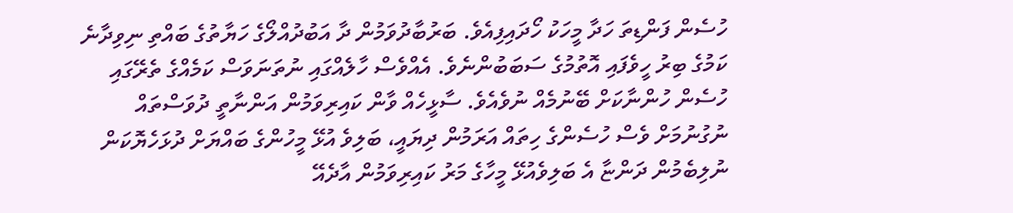ހުސެން ފަންޑިތަ ހަދާ މީހަކު ހޯދައިފިއެވެ. ބަރުބާދުވަމުން ދާ އަބުދުއްލޯގެ ހަޔާތުގެ ބައްތި ނިވިދާނެ ކަމުގެ ބިރު ހީވެފައި އޮތުމުގެ ސަބަބުންނެވެ. އެއްވެސް ހާލެއްގައި ނުތަނަވަސް ކަމެއްގެ ތެރޭގައި ހުސެން ހުންނާކަށް ބޭނުމެއް ނުވެއެވެ. ސާޅީހެއް ވާން ކައިރިވަމުން އަންނާތީ ދުވަސްތައް ނުގުނުމަށް ވެސް ހުސެންގެ ހިތައް އަރަމުން ދިޔައީ، ބަލިވެ އުޅޭ މީހުންގެ ބައްޔަށް ދުޅަހެޔޮކަން ނުލިބެމުން ދަންޏާ އެ ބަލިވެއުޅޭ މީހާގެ މަރު ކައިރިވަމުން އާދެއޭ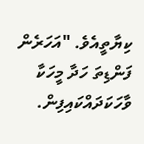ކިޔާތީއެވެ. "އަހަރެން ފަންޑިތަ ހަދާ މީހަކާ ވާހަކަދައްކައިފިން.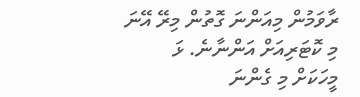ރާވަމުން މިއަންނަ ގޮތުން މިރޭ އޭނަ މި ކޮޓަރިއަށް އަންނާނެ. ޅަ މީހަކަށް މި ގެންނަ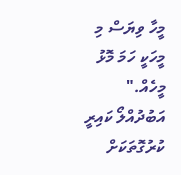މީހާ ވިޔަސް މި މީހަކީ ހަމަ މޮޅު މީހެއް." އަބުދުއްލޯ ކައިރީ ކުރުގޮތަކަށް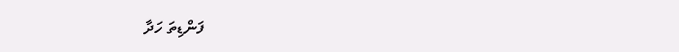ފަންޑިތަ ހަދާ